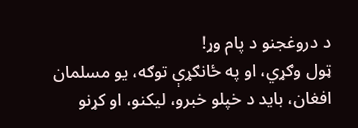د دروغجنو د پام وړ!
ټول وګړي، او په ځانګړې توګه، یو مسلمان افغان، باید د خپلو خبرو، لیکنو، او کړنو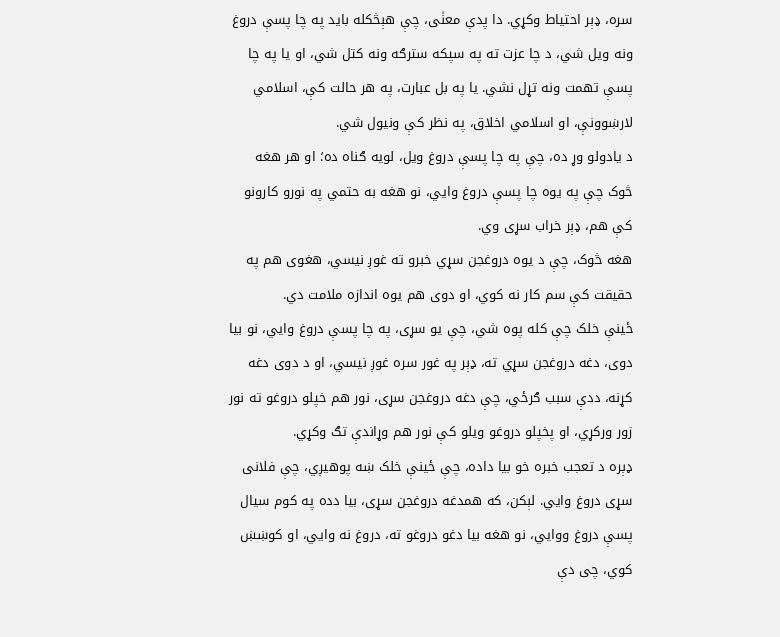سره، ډېر احتیاط وکړي. دا پدې معنٰی، چې هېڅکله باید په چا پسې دروغ ونه ویل شي، د چا عزت ته په سپکه سترګه ونه کتل شي، او یا په چا پسې تهمت ونه تړل نشي. یا په بل عبارت، په هر حالت کې، اسلامي لارښوونې، او اسلامي اخلاق، په نظر کې ونیول شي.
د یادولو وړ ده، چې په چا پسې دروغ ویل، لویه ګناه ده؛ او هر هغه څوک چې په یوه چا پسې دروغ وایي، نو هغه به حتمي په نورو کارونو کې هم، ډېر خراب سړی وي.
هغه څوک، چې د یوه دروغجن سړي خبرو ته غوږ نیسي، هغوی هم په حقیقت کې سم کار نه کوي، او دوی هم یوه اندازه ملامت دي.
ځینې خلک چې کله پوه شي، چې یو سړی، په چا پسې دروغ وایي، نو بیا دوی، دغه دروغجن سړي ته، ډېر په غور سره غوږ نیسي، او د دوی دغه کړنه، ددې سبب ګرځي، چې دغه دروغجن سړی، نور هم خپلو دروغو ته نور زور ورکړي، او پخپلو دروغو ویلو کې نور هم وړاندې تګ وکړي.
ډېره د تعجب خبره خو بیا داده، چې ځینې خلک ښه پوهیږي، چې فلانی سړی دروغ وایي. لېکن، که همدغه دروغجن سړی، بیا دده په کوم سیال پسې دروغ ووایي، نو هغه بیا دغو دروغو ته، دروغ نه وایي، او کوښښ کوي، چی دې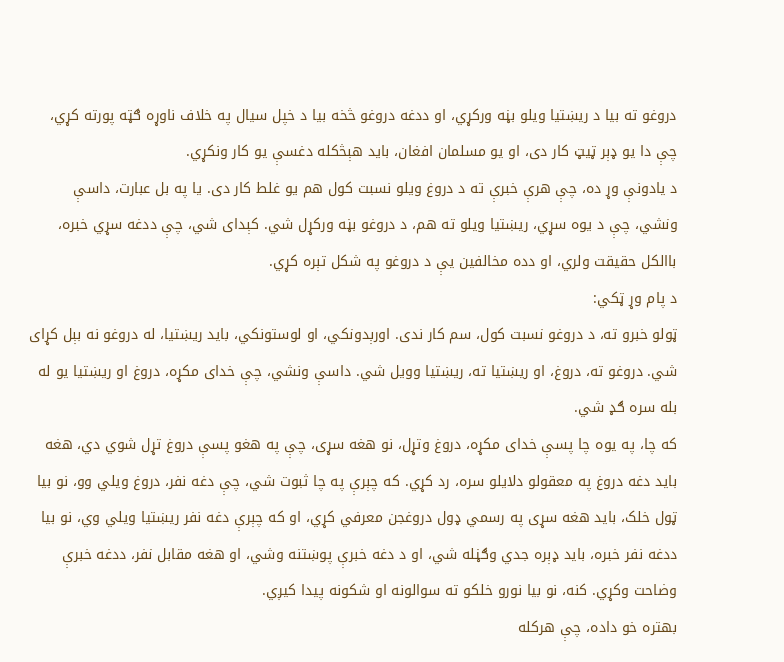دروغو ته بیا د ریښتیا ویلو بڼه ورکړي، او ددغه دروغو څخه بیا د خپل سیال په خلاف ناوړه ګټه پورته کړي، چې دا یو ډېر ټیټ کار دی، او یو مسلمان افغان، باید هېڅکله دغسې یو کار ونکړي.
د یادونې وړ ده، چې هرې خبرې ته د دروغ ویلو نسبت کول هم یو غلط کار دی. یا په بل عبارت، داسې ونشي، چې د یوه سړي، ریښتیا ویلو ته هم، د دروغو بڼه ورکړل شي. کېدای شي، چې ددغه سړي خبره، باالکل حقیقت ولري، او دده مخالفین یې د دروغو په شکل تېره کړي.
د پام وړ ټکي:
ټولو خبرو ته، د دروغو نسبت کول، سم کار ندی. اورېدونکي، او لوستونکي، باید ریښتیا، له دروغو نه بېل کړای شي. دروغو ته، دروغ، او ریښتیا ته، ریښتیا وویل شي. داسې ونشي، چې خدای مکړه، دروغ او ریښتیا یو له بله سره ګډ شي.
که چا، په یوه چا پسې خدای مکړه، دروغ وتړل، نو هغه سړی، چې په هغو پسې دروغ تړل شوي دي، هغه باید دغه دروغ په معقولو دلایلو سره، رد کړي. که چېرې په چا ثبوت شي، چې دغه نفر، دروغ ویلي وو، نو بیا ټول خلک، باید هغه سړی په رسمي ډول دروغجن معرفي کړي، او که چېرې دغه نفر ریښتیا ویلي وي، نو بیا ددغه نفر خبره، باید ډېره جدي وګڼله شي، او د دغه خبرې پوښتنه وشي، او هغه مقابل نفر، ددغه خبرې وضاحت وکړي. کنه، نو بیا نورو خلکو ته سوالونه او شکونه پیدا کیږي.
بهتره خو داده، چې هرکله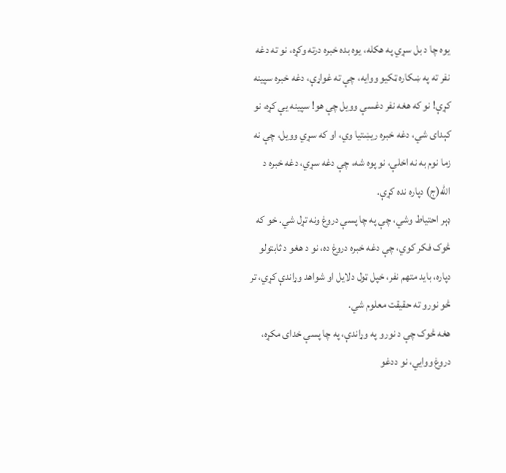یوه چا د بل سړي په هکله، یوه بده خبره درته وکړه، نو ته دغه نفر ته په ښکاره ټکیو ووایه، چې ته غواړې، دغه خبره سپینه کړې! نو که هغه نفر دغسې وویل چې هو! سپینه یې کړه، نو کېدای شي، دغه خبره ریښتیا وي، او که سړي وویل، چې نه زما نوم به نه اخلې، نو پوه شه، چې دغه سړي، دغه خبره د الله(ج) دپاره نده کړې.
ډېر احتیاط وشي، چې په چا پسې دروغ ونه تړل شي. خو که څوک فکر کوي، چې دغه خبره دروغ ده، نو د هغو د ثابتولو دپاره، باید متهم نفر، خپل ټول دلایل او شواهد وړاندې کړي، تر څو نورو ته حقیقت معلوم شي.
هغه څوک چې د نورو په وړاندې، په چا پسې خدای مکړه، دروغ ووایي، نو ددغو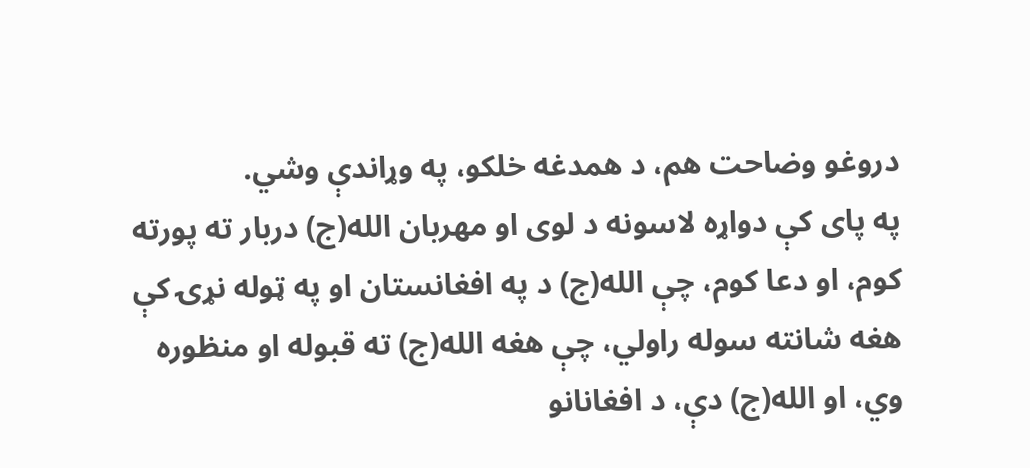دروغو وضاحت هم، د همدغه خلکو، په وړاندې وشي.
په پای کې دواړه لاسونه د لوی او مهربان الله(ج) دربار ته پورته کوم، او دعا کوم، چې الله(ج) د په افغانستان او په ټوله نړۍ کې هغه شانته سوله راولي، چې هغه الله(ج) ته قبوله او منظوره وي، او الله(ج) دې، د افغانانو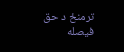ترمنځ د حق فیصله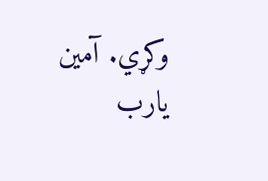وکړي. آمین یارب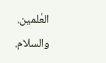العٰلمین.
والسلام.